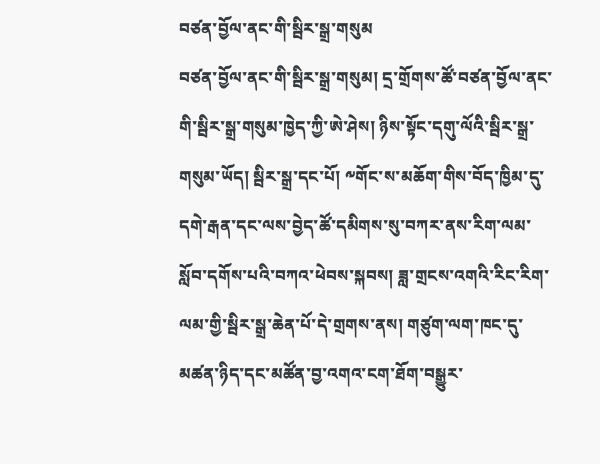བཙན་བྱོལ་ནང་གི་སྦིར་སྒྲ་གསུམ
བཙན་བྱོལ་ནང་གི་སྦིར་སྒྲ་གསུམ། དྲ་གྲོགས་ཚོ་བཙན་བྱོལ་ནང་གི་སྦིར་སྒྲ་གསུམ་ཁྱེད་ཀྱི་ཨེ་ཤེས། ཉིས་སྟོང་དགུ་ལོའི་སྦིར་སྒྲ་གསུམ་ཡོད། སྦིར་སྒྲ་དང་པོ། ༸གོང་ས་མཆོག་གིས་བོད་ཁྱིམ་དུ་དགེ་རྒན་དང་ལས་བྱེད་ཚོ་དམིགས་སུ་བཀར་ནས་རིག་ལམ་སློབ་དགོས་པའི་བཀའ་ཕེབས་སྐབས། ཟླ་གྲངས་འགའི་རིང་རིག་ལམ་གྱི་སྦིར་སྒྲ་ཆེན་པོ་དེ་གྲགས་ནས། གཙུག་ལག་ཁང་དུ་མཚན་ཉིད་དང་མཚོན་བྱ་འགའ་ངག་ཐོག་བསྒྱུར་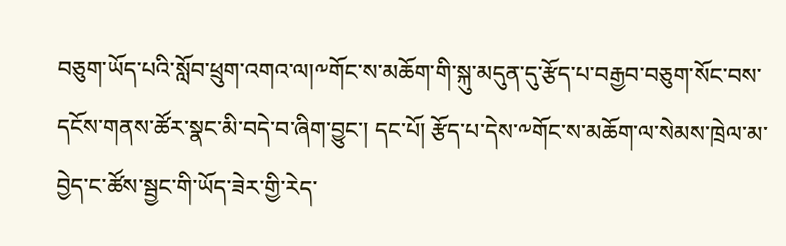བཅུག་ཡོད་པའི་སློབ་ཕྲུག་འགའ་ལ།༸གོང་ས་མཆོག་གི་སྐུ་མདུན་དུ་རྩོད་པ་བརྒྱབ་བཅུག་སོང་བས་དངོས་གནས་ཚོར་སྣང་མི་བདེ་བ་ཞིག་བྱུང་། དང་པོ། རྩོད་པ་དེས་༸གོང་ས་མཆོག་ལ་སེམས་ཁྲེལ་མ་བྱེད་ང་ཚོས་སྦྱང་གི་ཡོད་ཟེར་གྱི་རེད་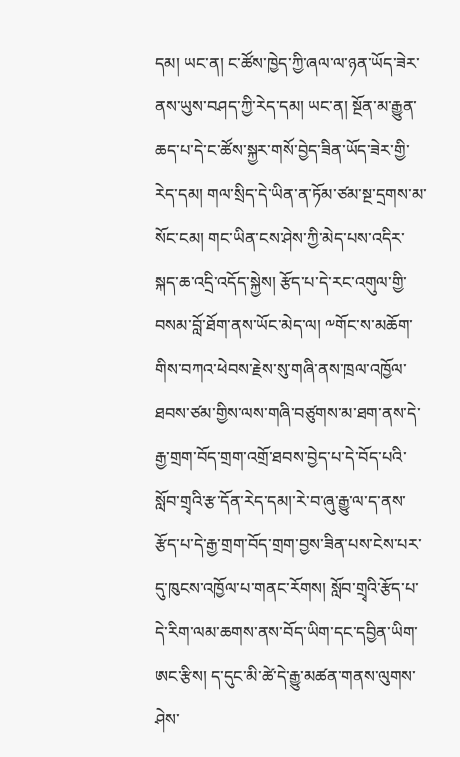དམ། ཡང་ན། ང་ཚོས་ཁྱེད་ཀྱི་ཞལ་ལ་ཉན་ཡོད་ཟེར་ནས་ཡུས་བཤད་ཀྱི་རེད་དམ། ཡང་ན། སྔོན་མ་རྒྱུན་ཆད་པ་དེ་ང་ཚོས་སྐྱར་གསོ་བྱེད་ཟིན་ཡོད་ཟེར་གྱི་རེད་དམ། གལ་སྲིད་དེ་ཡིན་ན་ཏོམ་ཙམ་སྔ་དྲགས་མ་སོང་ངམ། གང་ཡིན་ངས་ཤེས་ཀྱི་མེད་པས་འདིར་སྐད་ཆ་འདྲི་འདོད་སྐྱེས། རྩོད་པ་དེ་རང་འགུལ་གྱི་བསམ་བློ་ཐོག་ནས་ཡོང་མེད་ལ། ༸གོང་ས་མཆོག་གིས་བཀའ་ཕེབས་རྗེས་སུ་གཞི་ནས་ཁྲལ་འཁྱོལ་ཐབས་ཙམ་གྱིས་ལས་གཞི་བཙུགས་མ་ཐག་ནས་དེ་རྒྱ་གྲག་བོད་གྲག་འགྲོ་ཐབས་བྱེད་པ་དེ་བོད་པའི་སློབ་གྲྭའི་རྩ་དོན་རེད་དམ།་རེ་བ་ཞུ་རྒྱུ་ལ་ད་ནས་རྩོད་པ་དེ་རྒྱ་གྲག་བོད་གྲག་བྱས་ཟིན་པས་ངེས་པར་དུ་ཁུངས་འཁྱོལ་པ་གནང་རོགས། སློབ་གྲྭའི་རྩོད་པ་དེ་རིག་ལམ་ཆགས་ནས་བོད་ཡིག་དང་དབྱིན་ཡིག་ཨང་རྩིས། ད་དུང་མི་ཚེ་དེ་རྒྱུ་མཚན་གནས་ལུགས་ཤེས་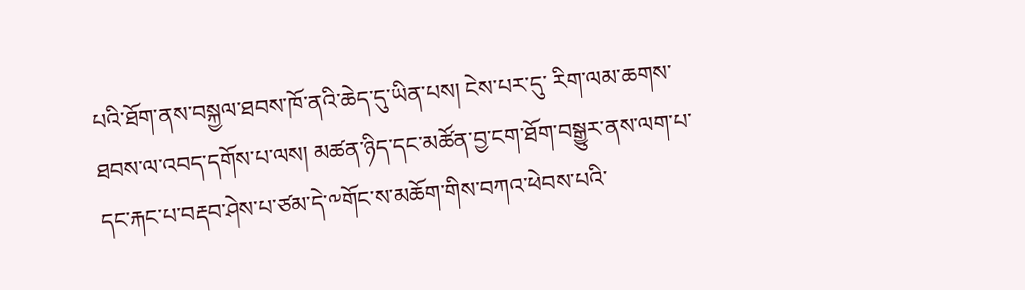པའི་ཐོག་ནས་བསྐྱལ་ཐབས་ཁོ་ནའི་ཆེད་དུ་ཡིན་པས། ངེས་པར་དུ་ རིག་ལམ་ཆགས་ཐབས་ལ་འབད་དགོས་པ་ལས། མཚན་ཉིད་དང་མཚོན་བྱ་ངག་ཐོག་བསྒྱུར་ནས་ལག་པ་དང་རྐང་པ་བརྡབ་ཤེས་པ་ཙམ་དེ་༸གོང་ས་མཆོག་གིས་བཀའ་ཕེབས་པའི་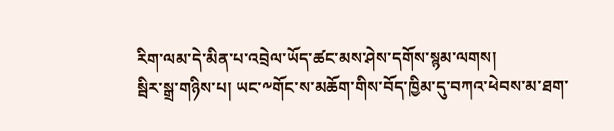རིག་ལམ་དེ་མིན་པ་འབྲེལ་ཡོད་ཚང་མས་ཤེས་དགོས་སྙམ་ལགས།
སྦིར་སྒྲ་གཉིས་པ། ཡང་༸གོང་ས་མཆོག་གིས་བོད་ཁྱིམ་དུ་བཀའ་ཕེབས་མ་ཐག་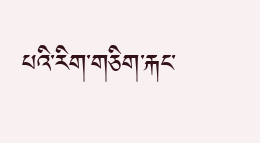པའི་རིག་གཅིག་རྐང་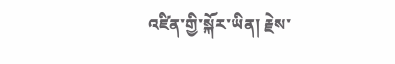འཛིན་གྱི་སྐོར་ཡིན། རྗེས་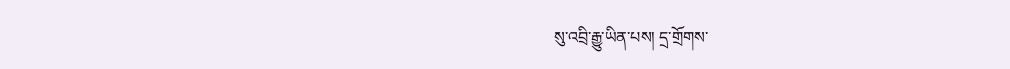སུ་འབྲི་རྒྱུ་ཡིན་པས། དྲ་གྲོགས་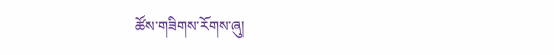ཚོས་གཟིགས་རོགས་ཞུ།